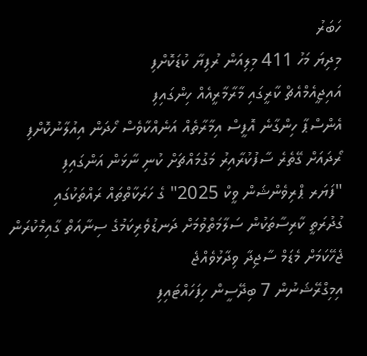ހަބަރު
މިދިޔަ މަހު 411 މިލިއަން ރުފިޔާ ކުޑަކޮށްފި
އައިޖީއެމްއެޗް ކާރީގައި މާރާމާރީއެއް ހިންގައިފި
އެންސްޕާ ހިންގާނެ އޮފީސް އިމާރާތެއް އަނެއްކާވެސް ހޯދަން އިއުލާނުކޮށްފި
ރޯދައަށް ގޭތެރެ ސާފުކުރާއިރު މަގުމައްޗަށް ކުނި ނާޅަން އަންގައިފި
"ފަޔަރ ޕްރިވެންޝަން ވީކް 2025" ގެ ހަރަކާތްތައް ރައްތަކުގައި
ގުދުރަތީ ކާރިސާތަކުން ސަލާމަތްވުމަށް ދަނޑުވެރިކަމުގެ ސިނާއަތް ގާއިމްކުރަން ޖެހޭކަމަށް މެޑަމް ސާޖިދާ ވިދާޅުވެއްޖެ
އިމިގްރޭޝަނުން 7 ބިދޭސީން ހިފަހައްޓައިފި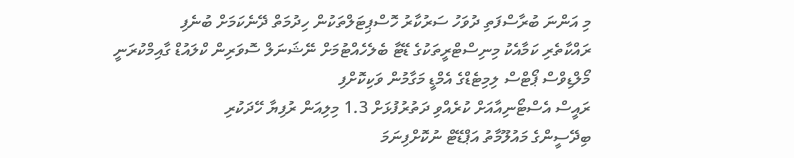މި އަންނަ ބުރާސްފަތި ދުވަހު ސަރުކާރު ހޮސްޕިޓަލްތަކުން ހިދުމަތް ދޭނެކަމަށް ބުނެފި
ރައްކާތެރި ކަމާއެކު މިނިސްޓްރީތަކުގެ ޑޭޓާ ބެލެހެއްޓުމަށް ނޭޝަނަލް ސޮވަރިން ކްލައުޑް ގާއިމްކުރަނީ
މޯލްޑިވްސް ޕޯޓްސް ލިމިޓެޑްގެ އެމްޑީ މަގާމުން ވަކިކޮށްފި
ރައީސް އެސްޓޯނިއާއަށް ކުރެއްވި ދަތުރުފުޅަށް 1.3 މިލިއަން ރުފިޔާ ހޭދަކުރި
ބިދޭސީންގެ މައުލޫމާތު އަޕްޑޭޓް ނުކޮށްފިނަމަ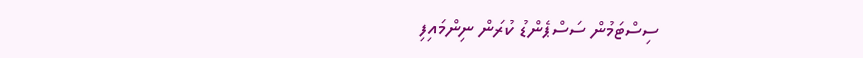ސިސްޓަމުން ސަސްޕެންޑު ކުރަން ނިންމައިފި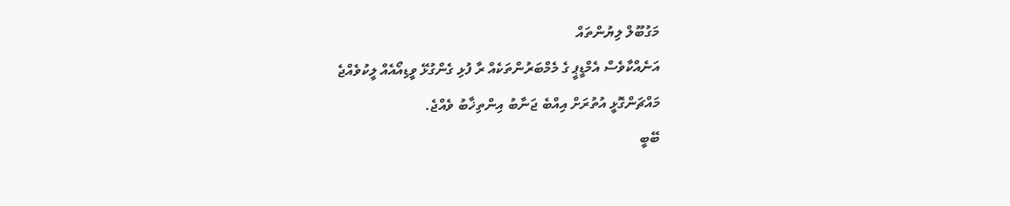މަގުބޫލް ލިޔުންތައް
އަނެއްކާވެސް އެމްޑީޕީ ގެ މެމްބަރުންތަކެއް ރާ ފުޅި ގެންގުޅޭ ވީޑިއޯއެއް ލީކުވެއްޖެ
މައްޗަންގޮޅީ އުތުރަށް އިއްބެ ޖަނާބު އިންތިޚާބު ވެއްޖެ.
ބޭބީ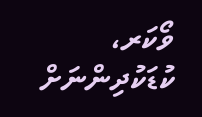ވޯކަރ، ކުޑަކުދިންނަށް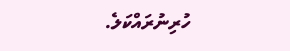ހުރިނުރައްކަލެ.